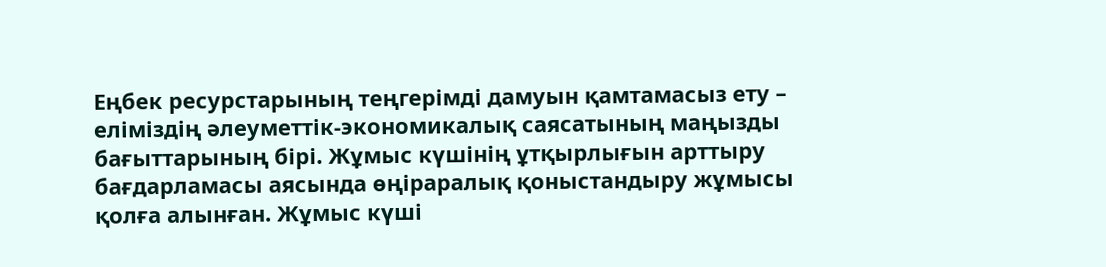Еңбек ресурстарының теңгерімді дамуын қамтамасыз ету – еліміздің әлеуметтік-экономикалық саясатының маңызды бағыттарының бірі. Жұмыс күшінің ұтқырлығын арттыру бағдарламасы аясында өңіраралық қоныстандыру жұмысы қолға алынған. Жұмыс күші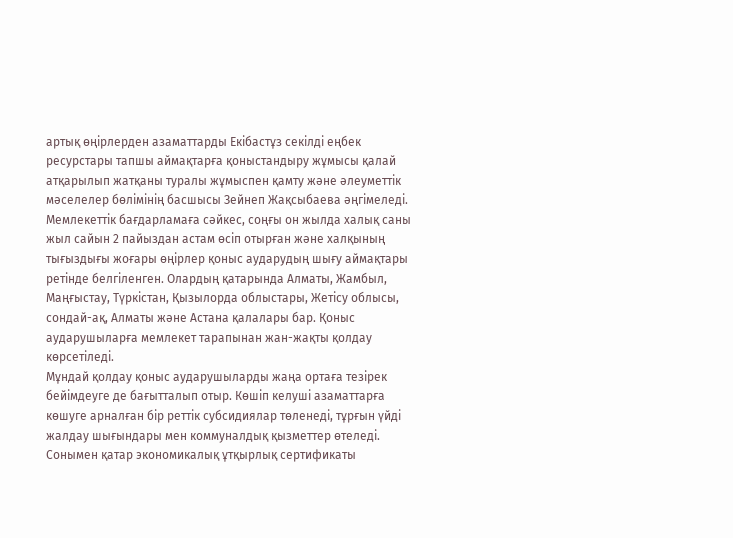артық өңірлерден азаматтарды Екібастұз секілді еңбек ресурстары тапшы аймақтарға қоныстандыру жұмысы қалай атқарылып жатқаны туралы жұмыспен қамту және әлеуметтік мәселелер бөлімінің басшысы Зейнеп Жақсыбаева әңгімеледі.
Мемлекеттік бағдарламаға сәйкес, соңғы он жылда халық саны жыл сайын 2 пайыздан астам өсіп отырған және халқының тығыздығы жоғары өңірлер қоныс аударудың шығу аймақтары ретінде белгіленген. Олардың қатарында Алматы, Жамбыл, Маңғыстау, Түркістан, Қызылорда облыстары, Жетісу облысы, сондай-ақ, Алматы және Астана қалалары бар. Қоныс аударушыларға мемлекет тарапынан жан-жақты қолдау көрсетіледі.
Мұндай қолдау қоныс аударушыларды жаңа ортаға тезірек бейімдеуге де бағытталып отыр. Көшіп келуші азаматтарға көшуге арналған бір реттік субсидиялар төленеді, тұрғын үйді жалдау шығындары мен коммуналдық қызметтер өтеледі. Сонымен қатар экономикалық ұтқырлық сертификаты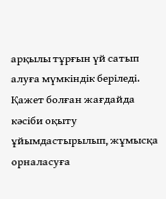арқылы тұрғын үй сатып алуға мүмкіндік беріледі. Қажет болған жағдайда кәсіби оқыту ұйымдастырылып, жұмысқа орналасуға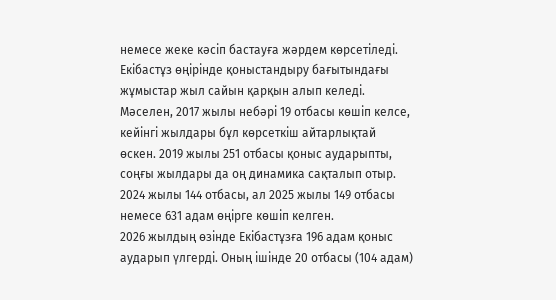немесе жеке кәсіп бастауға жәрдем көрсетіледі.
Екібастұз өңірінде қоныстандыру бағытындағы жұмыстар жыл сайын қарқын алып келеді. Мәселен, 2017 жылы небәрі 19 отбасы көшіп келсе, кейінгі жылдары бұл көрсеткіш айтарлықтай өскен. 2019 жылы 251 отбасы қоныс аударыпты, соңғы жылдары да оң динамика сақталып отыр. 2024 жылы 144 отбасы, ал 2025 жылы 149 отбасы немесе 631 адам өңірге көшіп келген.
2026 жылдың өзінде Екібастұзға 196 адам қоныс аударып үлгерді. Оның ішінде 20 отбасы (104 адам)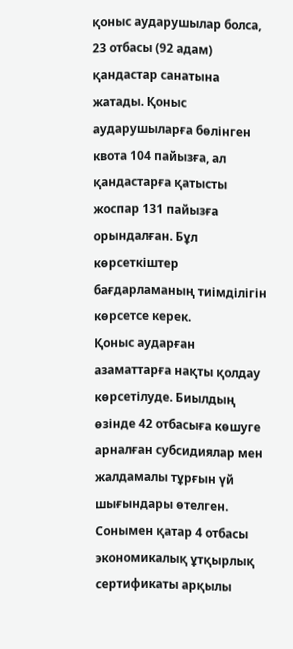қоныс аударушылар болса, 23 отбасы (92 адам) қандастар санатына жатады. Қоныс аударушыларға бөлінген квота 104 пайызға, ал қандастарға қатысты жоспар 131 пайызға орындалған. Бұл көрсеткіштер бағдарламаның тиімділігін көрсетсе керек.
Қоныс аударған азаматтарға нақты қолдау көрсетілуде. Биылдың өзінде 42 отбасыға көшуге арналған субсидиялар мен жалдамалы тұрғын үй шығындары өтелген. Сонымен қатар 4 отбасы экономикалық ұтқырлық сертификаты арқылы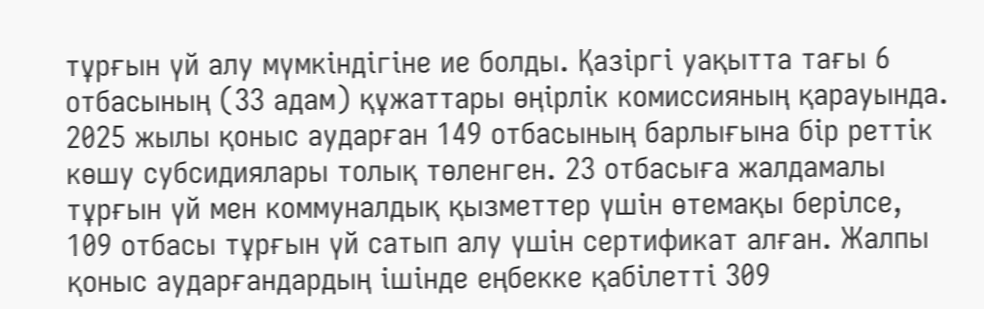тұрғын үй алу мүмкіндігіне ие болды. Қазіргі уақытта тағы 6 отбасының (33 адам) құжаттары өңірлік комиссияның қарауында.
2025 жылы қоныс аударған 149 отбасының барлығына бір реттік көшу субсидиялары толық төленген. 23 отбасыға жалдамалы тұрғын үй мен коммуналдық қызметтер үшін өтемақы берілсе, 109 отбасы тұрғын үй сатып алу үшін сертификат алған. Жалпы қоныс аударғандардың ішінде еңбекке қабілетті 309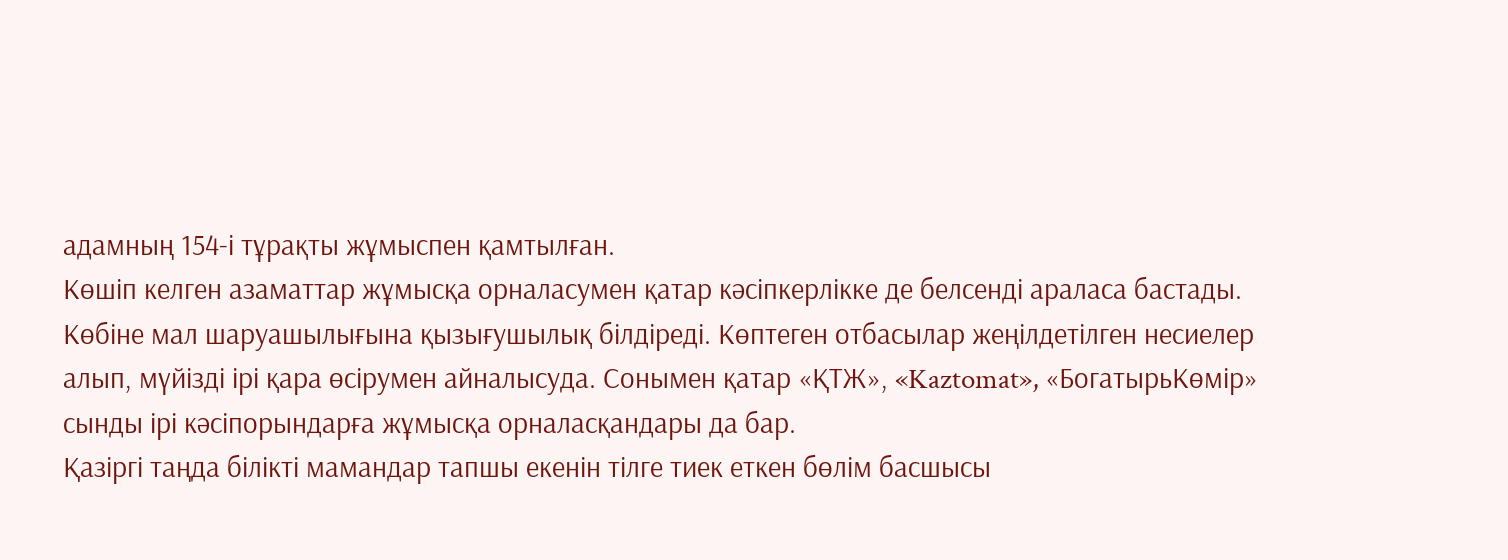адамның 154-і тұрақты жұмыспен қамтылған.
Көшіп келген азаматтар жұмысқа орналасумен қатар кәсіпкерлікке де белсенді араласа бастады. Көбіне мал шаруашылығына қызығушылық білдіреді. Көптеген отбасылар жеңілдетілген несиелер алып, мүйізді ірі қара өсірумен айналысуда. Сонымен қатар «ҚТЖ», «Kaztomat», «БогатырьКөмір» сынды ірі кәсіпорындарға жұмысқа орналасқандары да бар.
Қазіргі таңда білікті мамандар тапшы екенін тілге тиек еткен бөлім басшысы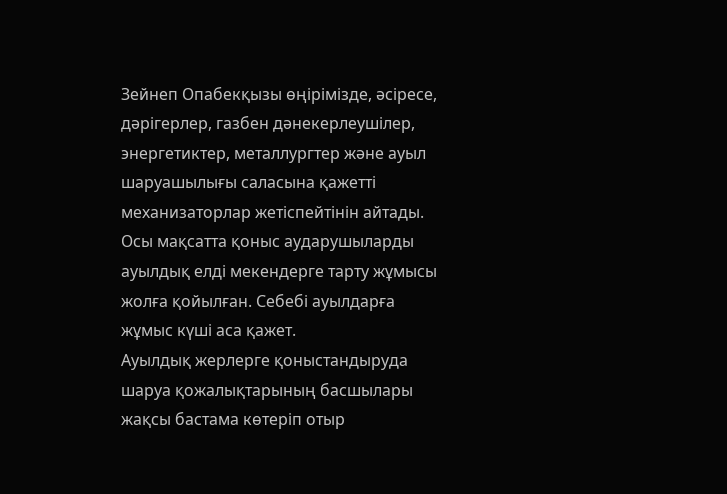Зейнеп Опабекқызы өңірімізде, әсіресе, дәрігерлер, газбен дәнекерлеушілер, энергетиктер, металлургтер және ауыл шаруашылығы саласына қажетті механизаторлар жетіспейтінін айтады. Осы мақсатта қоныс аударушыларды ауылдық елді мекендерге тарту жұмысы жолға қойылған. Себебі ауылдарға жұмыс күші аса қажет.
Ауылдық жерлерге қоныстандыруда шаруа қожалықтарының басшылары жақсы бастама көтеріп отыр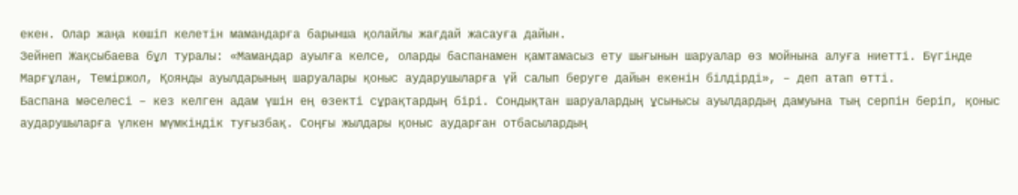екен. Олар жаңа көшіп келетін мамандарға барынша қолайлы жағдай жасауға дайын.
Зейнеп Жақсыбаева бұл туралы: «Мамандар ауылға келсе, оларды баспанамен қамтамасыз ету шығынын шаруалар өз мойнына алуға ниетті. Бүгінде Марғұлан, Теміржол, Қоянды ауылдарының шаруалары қоныс аударушыларға үй салып беруге дайын екенін білдірді», – деп атап өтті.
Баспана мәселесі – кез келген адам үшін ең өзекті сұрақтардың бірі. Сондықтан шаруалардың ұсынысы ауылдардың дамуына тың серпін беріп, қоныс аударушыларға үлкен мүмкіндік туғызбақ. Соңғы жылдары қоныс аударған отбасылардың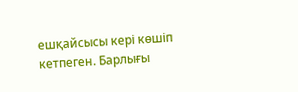ешқайсысы кері көшіп кетпеген. Барлығы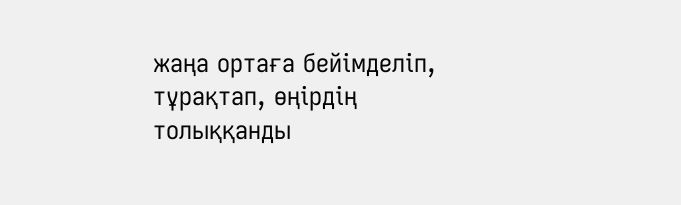жаңа ортаға бейімделіп, тұрақтап, өңірдің толыққанды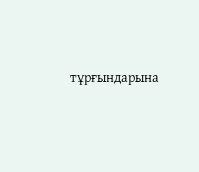тұрғындарына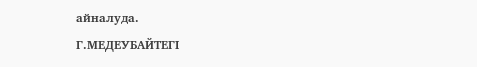айналуда.
Г.МЕДЕУБАЙТЕГІ